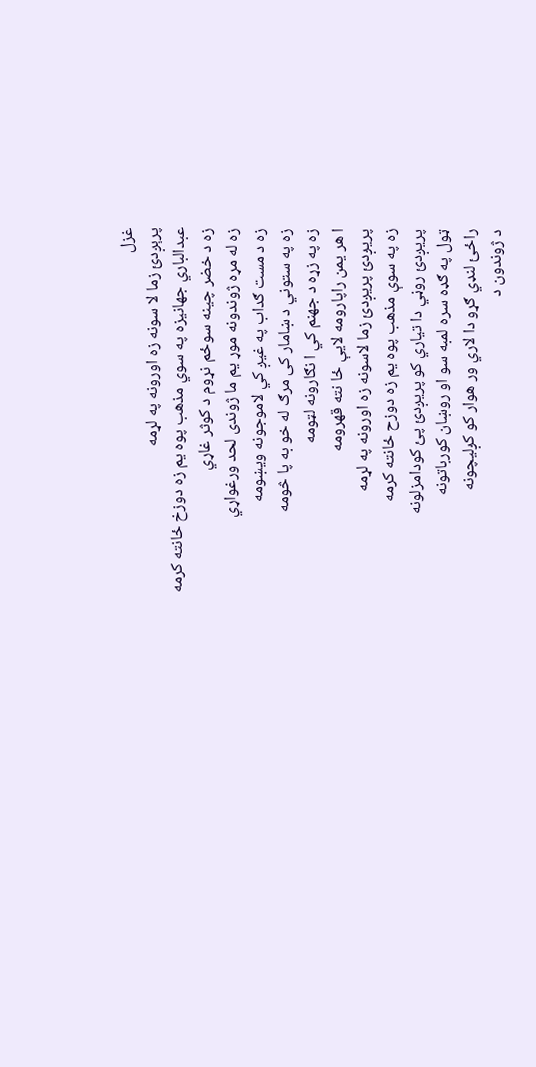غزل
پرېږدئ زما لا سونه زه اورونه په لړمه
عبدالباري جهانيزه په سوي مذهب پوه يم زه دوزخ ځانته کرمه
زه د خضر چينه سوځم نړوم د کوثر غاړي
زه له مړه ژوندونه موړ يم ما ژوندی لحد ورغواړي
زه د مست ګداب په غيږ کي لاموجونه ويښومه
زه په ستوني د ښامار کی مرګ له خو به پا څومه
زه په زړه د جهنم کي ا نګارونه لټومه
ا هر يمن راپارومه لايې ځا نته قهرومه
پريږدئ پريږدئ زما لاسونه زه اورونه په لړمه
زه په سوې مذهب پوه يم زه دوزح ځانته کرمه
پريږدئ روڼي دا تياري کو پريږدئ پئ کودامزلونه
ټول په ګډه سره لمبه سو او روښان کورباتونه
راځئ لنډي ګړو دا لاري ور هوار کو کږليچونه
د ژوندون د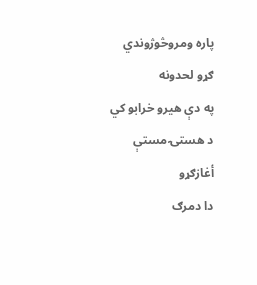پاره ومروڅوژوندي ګړو لحدونه
په دې هيرو خرابو کي د هستۍ مستې أغازګړو
دا دمرګ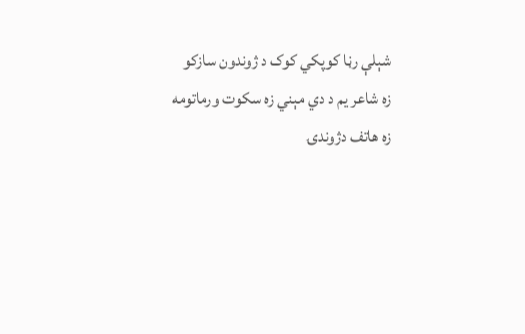شېلې رڼا کوپکي کوک د ژوندون سازکو
زه شاعر يم د دي مېني زه سکوت ورماتومه
زه هاتف دژوندۍ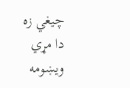چيغي زه دا مړي ويښومه